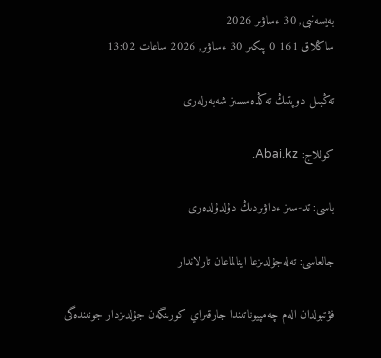بەيسەنبى, 30 ءساۋىر 2026
ساڭلاق 161 0 پىكىر 30 ءساۋىر, 2026 ساعات 13:02

تەڭبىل دوپتىڭ تەڭدەسسىز شەبەرلەرى

كوللاج: Abai.kz.

باسى: تد-سىز ءداۋىردىڭ دۇلدۇلدەرى

جالعاسى: تەلەجۇلدىزعا اينالماعان تارلاندار

فۋتبولدان الەم چەمپيوناتىندا جارقىراي كورىنگەن جۇلدىزدار جونىندەگى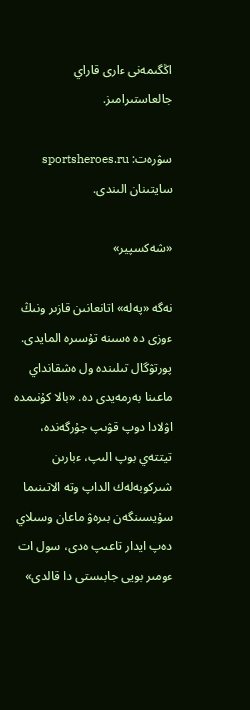اڭگىمەنى ءارى قاراي جالعاستىرامىز.

سۋرەت: sportsheroes.ru سايتىنان الىندى.

«شەكسپير»

نەگە «پەلە» اتانعانىن قازىر ونىڭ ءوزى دە ەسىنە تۇسىرە المايدى. پورتۋگال تىلىندە ول ەشقانداي ماعىنا بەرمەيدى دە. «بالا كۇنىمدە اۋلادا دوپ قۋىپ جۇرگەندە، تيتتەي بوپ الىپ، ءبارىن شىركوبەلەك الداپ وتە الاتىنىما سۇيسىنگەن بىرەۋ ماعان وسىلاي دەپ ايدار تاعىپ ەدى، سول ات ءومىر بويى جابىستى دا قالدى»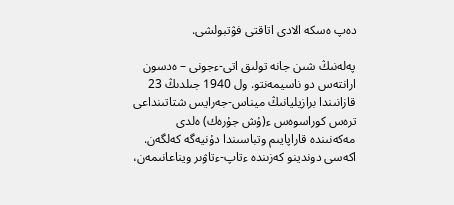دەپ ەسكە الادى اتاقتى فۋتبولشى.

پەلەنىڭ شىن جانە تولىق اتى-ءجونى – ەدسون ارانتەس دو ناسيمەنتو. ول 1940 جىلدىڭ 23 قازانىندا برازيليانىڭ ميناس-جەرايس شتاتىنداعى ترەس كوراسوەس ء(ۇش جۇرەك) ەلدى مەكەنىندە قاراپايىم وتباسىندا دۇنيەگە كەلگەن. اكەسى دوندينو كەزىندە ءتاپ-ءتاۋىر ويناعانىمەن،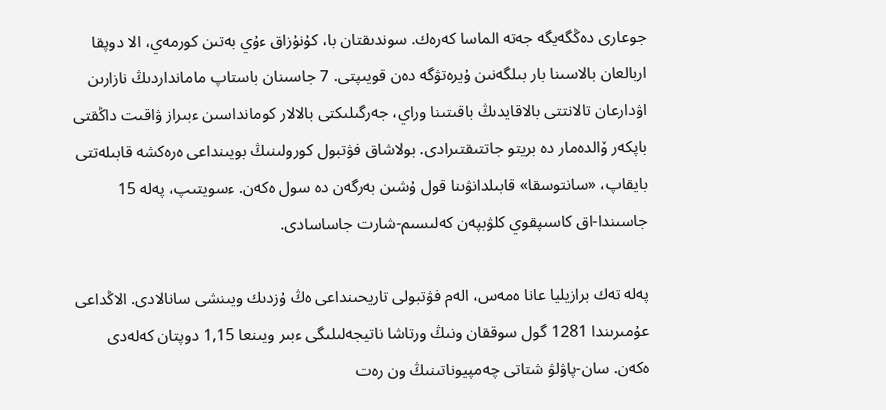جوعارى دەڭگەيگە جەتە الماسا كەرەك. سوندىقتان با، كۇنۇزاق ءۇي بەتىن كورمەي، الا دوپقا اربالعان بالاسىنا بار بىلگەنىن ۇيرەتۋگە دەن قويىپتى. 7 جاسىنان باستاپ مامانداردىڭ نازارىن اۋدارعان تالانتتى بالاقايدىڭ باقىتىنا وراي، جەرگىلىكتى بالالار كومانداسىن ءبىراز ۋاقىت داڭقتى باپكەر ۆالدەمار دە بريتو جاتتىقتىرادى. بولاشاق فۋتبول كورولىنىڭ بويىنداعى ەرەكشە قابىلەتتى بايقاپ، «سانتوسقا» قابىلدانۋىنا قول ۇشىن بەرگەن دە سول ەكەن. ءسويتىپ، پەلە 15 جاسىندا-اق كاسىپقوي كلۋبپەن كەلىسىم-شارت جاساسادى.

پەلە تەك برازيليا عانا ەمەس، الەم فۋتبولى تاريحىنداعى ەڭ ۇزدىك ويىنشى سانالادى. الاڭداعى عۇمىرىندا 1281 گول سوققان ونىڭ ورتاشا ناتيجەلىلىگى ءبىر ويىنعا 1,15 دوپتان كەلەدى ەكەن. سان-پاۋلۋ شتاتى چەمپيوناتىنىڭ ون رەت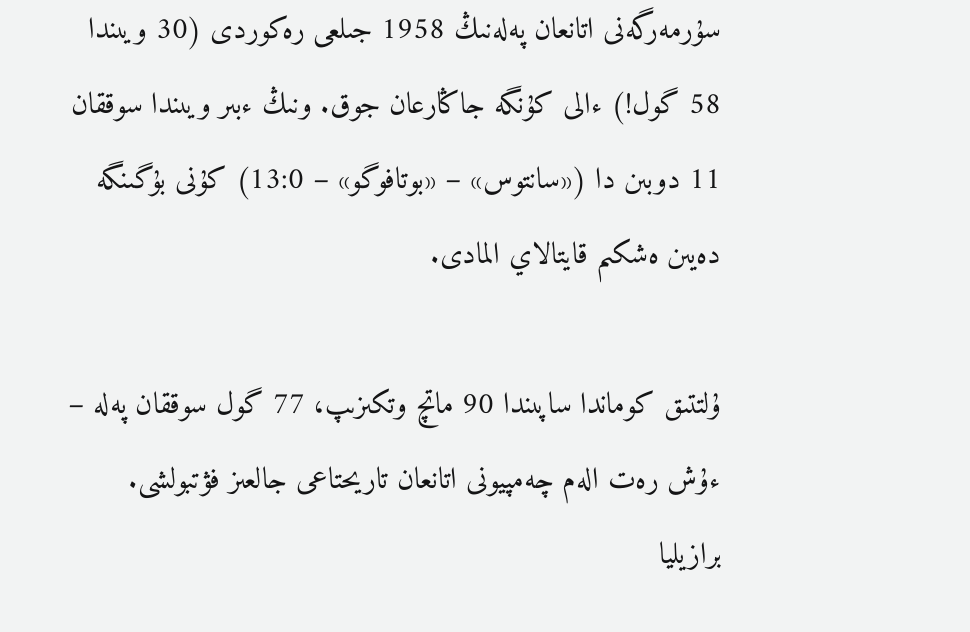سۇرمەرگەنى اتانعان پەلەنىڭ 1958 جىلعى رەكوردى (30 ويىندا 58 گول!) ءالى كۇنگە جاڭارعان جوق. ونىڭ ءبىر ويىندا سوققان 11 دوبىن دا («سانتوس» – «بوتافوگو» – 13:0) كۇنى بۇگىنگە دەيىن ەشكىم قايتالاي المادى.

ۇلتتىق كوماندا ساپىندا 90 ماتچ وتكىزىپ، 77 گول سوققان پەلە – ءۇش رەت الەم چەمپيونى اتانعان تاريحتاعى جالعىز فۋتبولشى. برازيليا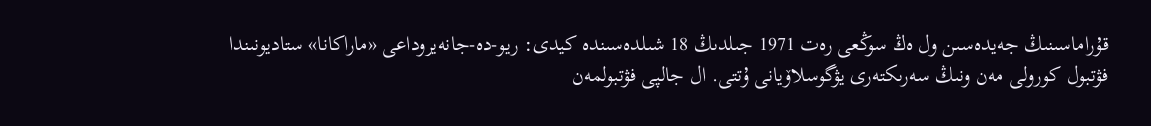قۇراماسىنىڭ جەيدەسىن ول ەڭ سوڭعى رەت 1971 جىلدىڭ 18 شىلدەسىندە كيدى: ريو-دە-جانەيروداعى «ماراكانا» ستاديونىندا فۋتبول كورولى مەن ونىڭ سەرىكتەرى يۋگوسلاۆيانى ۇتتى. ال جالپى فۋتبولمەن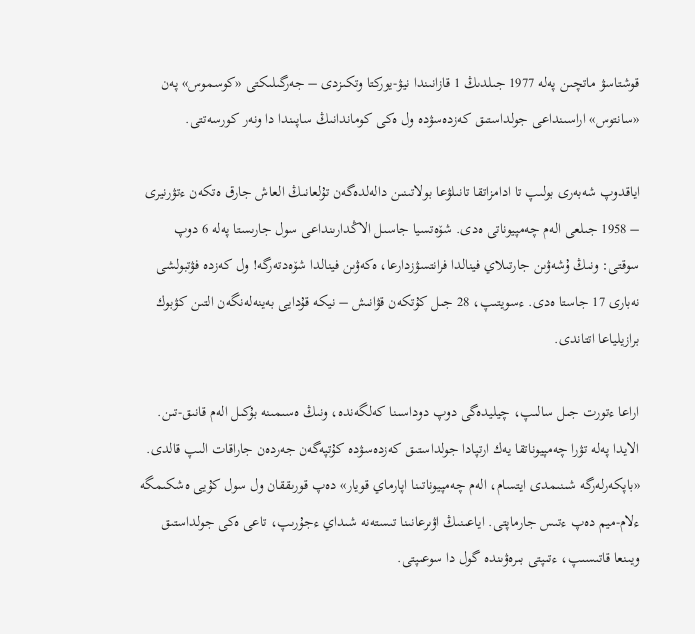قوشتاسۋ ماتچىن پەلە 1977 جىلدىڭ 1 قازانىندا نيۋ-يوركتا وتكىزدى – جەرگىلىكتى «كوسموس» پەن «سانتوس» اراسىنداعى جولداستىق كەزدەسۋدە ول ەكى كوماندانىڭ ساپىندا دا ونەر كورسەتتى.

اياقدوپ شەبەرى بولىپ تا ادامزاتقا تانىلۋعا بولاتىنىن دالەلدەگەن تۇلعانىڭ العاش جارق ەتكەن ءتۋرنيرى – 1958 جىلعى الەم چەمپيوناتى ەدى. شۆەتسيا جاسىل الاڭدارىنداعى سول جارىستا پەلە 6 دوپ سوقتى: ونىڭ ۇشەۋىن جارتىلاي فينالدا فرانتسۋزدارعا، ەكەۋىن فينالدا شۆەدتەرگە! ول كەزدە فۋتبولشى نەبارى 17 جاستا ەدى. ءسويتىپ، 28 جىل كۇتكەن قۋانىش – نيكە قۇدايى بەينەلەنگەن التىن كۋبوك برازيلياعا اتتاندى.

اراعا ءتورت جىل سالىپ، چيليدەگى دوپ دوداسىنا كەلگەندە، ونىڭ ەسىمىنە بۇكىل الەم قانىق-تىن. الايدا پەلە تۋرا چەمپيوناتقا يەك ارتپادا جولداستىق كەزدەسۋدە كۇتپەگەن جەردەن جاراقات الىپ قالدى. «باپكەرلەرگە شىنىمدى ايتسام، الەم چەمپيوناتىنا اپارماي قويار» دەپ قورىققان ول سول كۇيى ەشكىمگە ءلام-ميم دەپ ءتىس جارماپتى. اياعىنىڭ اۋىرعانىنا تىستەنە شىداي ءجۇرىپ، تاعى ەكى جولداستىق ويىنعا قاتىسىپ، ءتىپتى بىرەۋىندە گول دا سوعىپتى.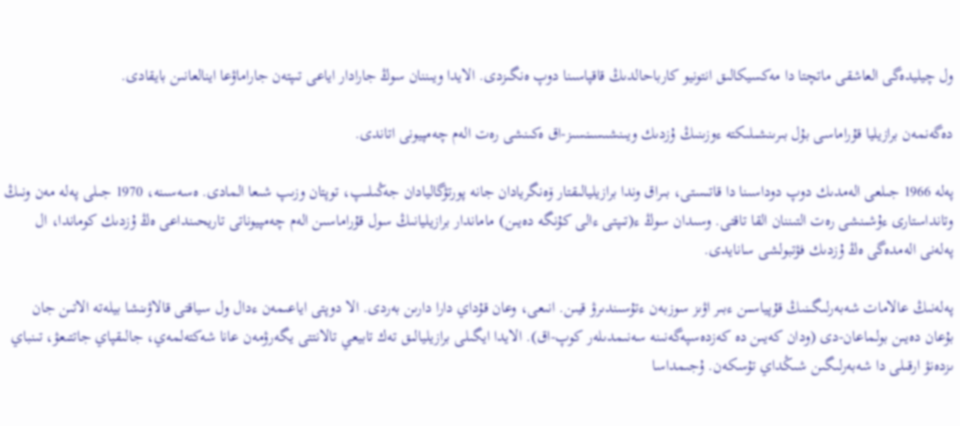ول چيليدەگى العاشقى ماتچتا دا مەكسيكالىق انتونيو كارباحالدىڭ قاقپاسىنا دوپ ەنگىزدى. الايدا ويىننان سوڭ جارادار اياعى تىپتەن جاراماۋعا اينالعانىن بايقادى.

دەگەنمەن برازيليا قۇراماسى بۇل بىرىنشىلىكتە ءوزىنىڭ ۇزدىك ويىنشىسىنسىز-اق ەكىنشى رەت الەم چەمپيونى اتاندى.

پەلە 1966 جىلعى الەمدىك دوپ دوداسىنا دا قاتىستى، بىراق وندا برازيليالىقتار ۆەنگريادان جانە پورتۋگاليادان جەڭىلىپ، توپتان وزىپ شىعا المادى. ەسەسىنە، 1970 جىلى پەلە مەن ونىڭ وتانداستارى ءۇشىنشى رەت التىننان القا تاقتى. وسىدان سوڭ ء(تىپتى ءالى كۇنگە دەيىن) ماماندار برازيليانىڭ سول قۇراماسىن الەم چەمپيوناتى تاريحىنداعى ەڭ ۇزدىك كوماندا، ال پەلەنى الەمدەگى ەڭ ۇزدىك فۋتبولشى سانايدى.

پەلەنىڭ عالامات شەبەرلىگىنىڭ قۇپياسىن ءبىر اۋىز سوزبەن ءتۇسىندىرۋ قيىن. انىعى، وعان قۇداي دارا دارىن بەردى. الا دوپتى اياعىمەن ءدال ول سياقتى قالاۋىنشا بيلەتە الاتىن جان بۇعان دەيىن بولماعان-دى (ودان كەيىن دە كەزدەسپەگەنىنە سەنىمدىلەر كوپ-اق). الايدا ايگىلى برازيليالىق تەك تابيعي تالانتتى يگەرۋمەن عانا شەكتەلمەي، جالىقپاي جاتتىعۋ، تىنباي ىزدەنۋ ارقىلى دا شەبەرلىگىن شىڭداي تۇسكەن. ۇجىمداسا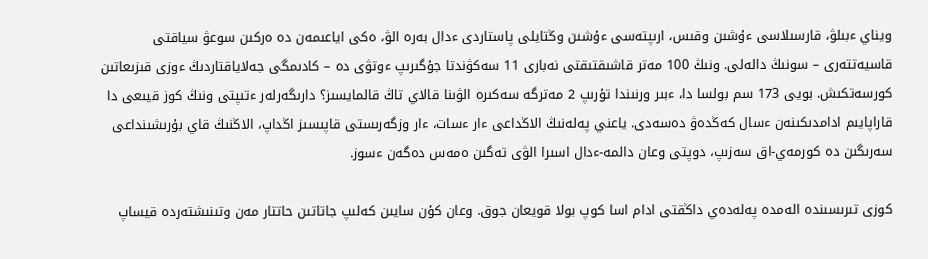ويناي ءبىلۋ، قارسىلاسى ءۇشىن وقىس، ارىپتەسى ءۇشىن وڭتايلى پاستاردى ءدال بەرە الۋ، ەكى اياعىمەن دە ەركىن سوعۋ سياقتى قاسيەتتەرى – سونىڭ دالەلى. ونىڭ 100 مەتر قاشىقتىقتى نەبارى 11 سەكۋندتا جۇگىرىپ ءوتۋى دە – كادىمگى جەلاياقتاردىڭ ءوزى قىزىعاتىن كورسەتكىش. بويى 173 سم بولسا دا، ءبىر ورنىندا تۇرىپ 2 مەترگە سەكىرە الۋىنا قالاي تاڭ قالمايسىز؟ دارىگەرلەر ءتىپتى ونىڭ كوز قيىعى دا قاراپايىم ادامدىكىنەن ءسال كەڭدەۋ دەسەدى. ياعني پەلەنىڭ الاڭداعى ءار ءسات، ءار وزگەرىستى قاپىسىز اڭداپ، الاڭنىڭ قاي بۇرىشىنداعى سەرىگىن دە كورمەي-اق سەزىپ، دوپتى وعان دالمە-ءدال اسىرا الۋى تەگىن ەمەس دەگەن ءسوز.

كوزى تىرىسىندە الەمدە پەلەدەي داڭقتى ادام اسا كوپ بولا قويعان جوق. وعان كۇن سايىن كەلىپ جاتاتىن حاتتار مەن وتىنىشتەردە قيساپ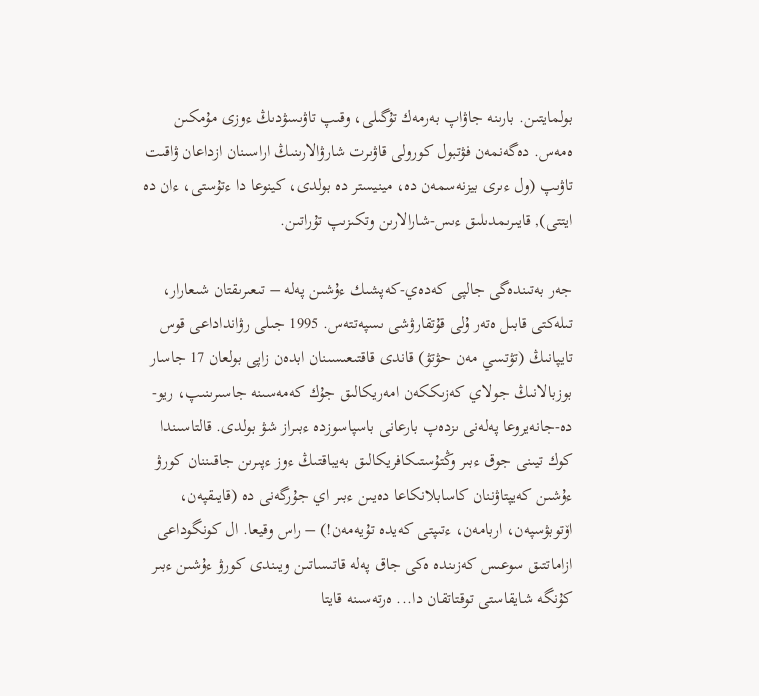بولمايتىن. بارىنە جاۋاپ بەرمەك تۇگىلى، وقىپ تاۋىسۋدىڭ ءوزى مۇمكىن ەمەس. دەگەنمەن فۋتبول كورولى قاۋىرت شارۋالارىنىڭ اراسىنان ازداعان ۋاقىت تاۋىپ (ول ءىرى بيزنەسمەن دە، مينيستر دە بولدى، كينوعا دا ءتۇستى، ءان دە ايتتى), قايىرىمدىلىق ءىس-شارالارىن وتكىزىپ تۇراتىن.

جەر بەتىندەگى جالپى كەدەي-كەپشىك ءۇشىن پەلە – تىعىرىقتان شىعارار، تىلەكتى قابىل ەتەر ۇلى قۇتقارۋشى ىسپەتتەس. 1995 جىلى رۋانداداعى قوس تايپانىڭ (تۋتسي مەن حۋتۋ) قاندى قاقتىعىسىنان ابدەن زاپى بولعان 17 جاسار بوزبالانىڭ جولاي كەزىككەن امەريكالىق جۇك كەمەسىنە جاسىرىنىپ، ريو-دە-جانەيروعا پەلەنى ىزدەپ بارعانى باسپاسوزدە ءبىراز شۋ بولدى. قالتاسىندا كوك تيىنى جوق ءبىر وڭتۇستىكافريكالىق بەيباقتىڭ ءوز ءپىرىن جاقىننان كورۋ ءۇشىن كەيپتاۋننان كاسابلانكاعا دەيىن ءبىر اي جۇرگەنى دە (قايىقپەن، اۆتوبۋسپەن، اربامەن، ءتىپتى كەيدە تۇيەمەن!) – راس وقيعا. ال كونگوداعى ازاماتتىق سوعىس كەزىندە ەكى جاق پەلە قاتىساتىن ويىندى كورۋ ءۇشىن ءبىر كۇنگە شايقاستى توقتاتقان دا... ەرتەسىنە قايتا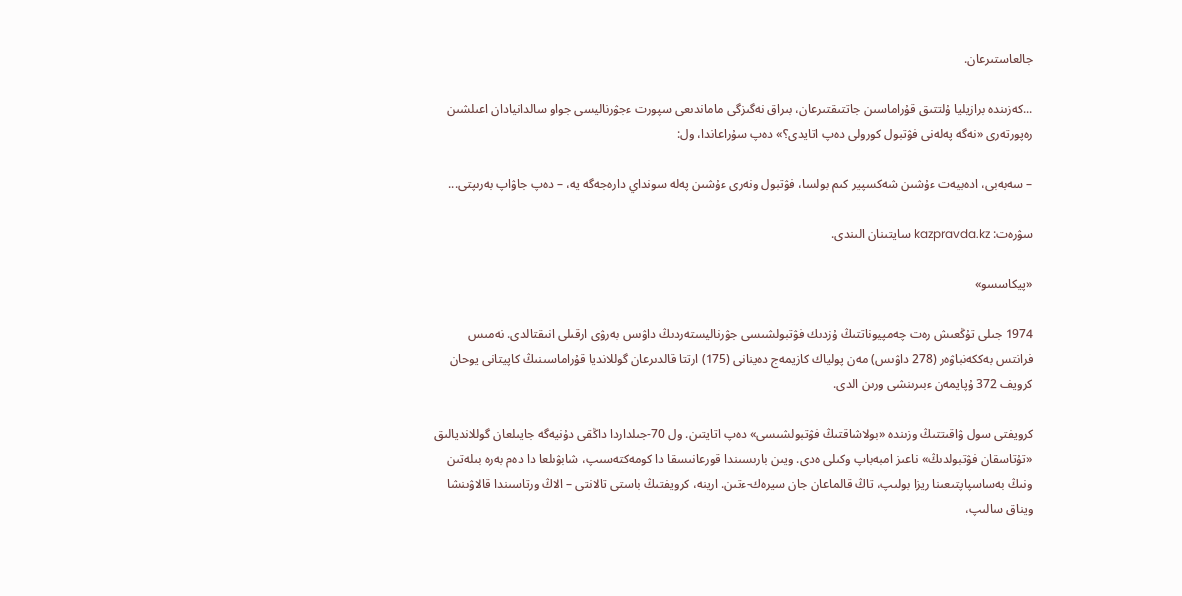جالعاستىرعان.

...كەزىندە برازيليا ۇلتتىق قۇراماسىن جاتتىقتىرعان، بىراق نەگىزگى ماماندىعى سپورت ءجۋرناليسى جواو سالدانيادان اعىلشىن رەپورتەرى «نەگە پەلەنى فۋتبول كورولى دەپ اتايدى؟» دەپ سۇراعاندا، ول:

– سەبەبى، ادەبيەت ءۇشىن شەكسپير كىم بولسا، فۋتبول ونەرى ءۇشىن پەلە سونداي دارەجەگە يە، – دەپ جاۋاپ بەرىپتى...

سۋرەت: kazpravda.kz سايتىنان الىندى.

«پيكاسسو»

1974 جىلى تۇڭعىش رەت چەمپيوناتتىڭ ۇزدىك فۋتبولشىسى جۋرناليستەردىڭ داۋىس بەرۋى ارقىلى انىقتالدى. نەمىس فرانتس بەككەنباۋەر (278 داۋىس) مەن پولياك كازيمەج دەينانى (175) ارتتا قالدىرعان گوللانديا قۇراماسىنىڭ كاپيتانى يوحان كرويف 372 ۇپايمەن ءبىرىنشى ورىن الدى.

كرويفتى سول ۋاقىتتىڭ وزىندە «بولاشاقتىڭ فۋتبولشىسى» دەپ اتايتىن. ول 70-جىلداردا داڭقى دۇنيەگە جايىلعان گوللانديالىق «تۇتاسقان فۋتبولدىڭ» ناعىز امبەباپ وكىلى ەدى. ويىن بارىسىندا قورعانىسقا دا كومەكتەسىپ، شابۋىلعا دا دەم بەرە بىلەتىن ونىڭ بەساسپاپتىعىنا ريزا بولىپ، تاڭ قالماعان جان سيرەك-ءتىن. ارينە، كرويفتىڭ باستى تالانتى – الاڭ ورتاسىندا قالاۋىنشا ويناق سالىپ،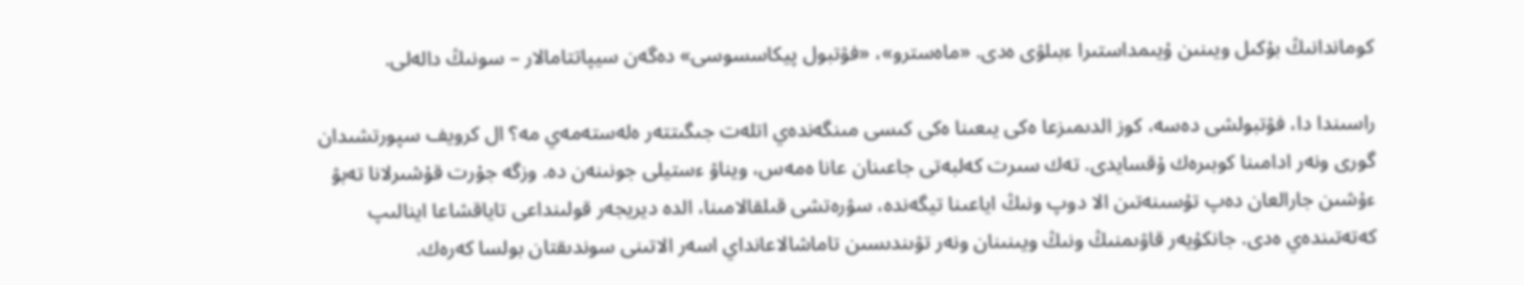كوماندانىڭ بۇكىل ويىنىن ۇيىمداستىرا ءبىلۋى ەدى. «ماەسترو»، «فۋتبول پيكاسسوسى» دەگەن سيپاتتامالار – سونىڭ دالەلى.

راسىندا دا، فۋتبولشى دەسە، كوز الدىمىزعا ەكى يىعىنا ەكى كىسى مىنگەندەي اتلەت جىگىتتەر ەلەستەمەي مە؟ ال كرويف سپورتشىدان گورى ونەر ادامىنا كوبىرەك ۇقسايدى. تەك سىرت كەلبەتى جاعىنان عانا ەمەس، ويناۋ ءستيلى جونىنەن دە. وزگە جۇرت قۇشىرلانا تەبۋ ءۇشىن جارالعان دەپ تۇسىنەتىن الا دوپ ونىڭ اياعىنا تيگەندە، سۋرەتشى قىلقالامىنا، الدە ديريجەر قولىنداعى تاياقشاعا اينالىپ كەتەتىندەي ەدى. جانكۇيەر قاۋىمنىڭ ونىڭ ويىنىنان ونەر تۋىندىسىن تاماشالاعانداي اسەر الاتىنى سوندىقتان بولسا كەرەك.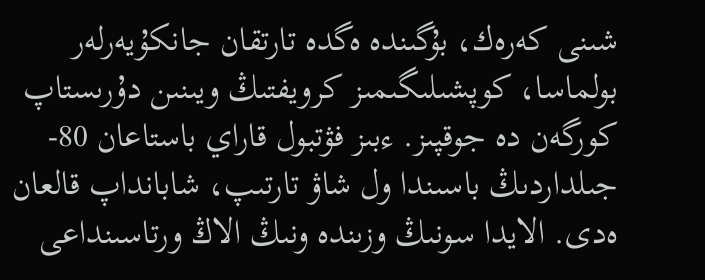شىنى كەرەك، بۇگىندە ەگدە تارتقان جانكۇيەرلەر بولماسا، كوپشىلىگىمىز كرويفتىڭ ويىنىن دۇرىستاپ كورگەن دە جوقپىز. ءبىز فۋتبول قاراي باستاعان 80-جىلداردىڭ باسىندا ول شاۋ تارتىپ، شابانداپ قالعان ەدى. الايدا سونىڭ وزىندە ونىڭ الاڭ ورتاسىنداعى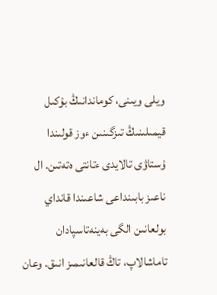ويلى ويىنى، كوماندانىڭ بۇكىل قيمىلىنىڭ تىزگىنىن ءوز قولىندا ۇستاۋى تالايدى ءتانتى ەتەتىن. ال ناعىز بابىنداعى شاعىندا قانداي بولعانىن الگى بەينەتاسپادان تاماشالاپ، تاڭ قالعانىمىز انىق. وعان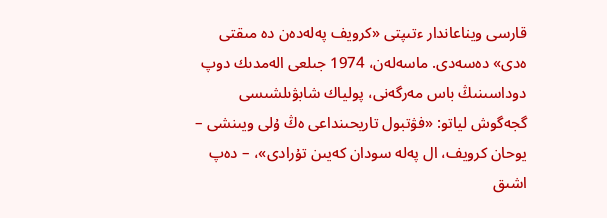قارسى ويناعاندار ءتىپتى «كرويف پەلەدەن دە مىقتى ەدى» دەسەدى. ماسەلەن، 1974 جىلعى الەمدىك دوپ دوداسىنىڭ باس مەرگەنى، پولياك شابۋىلشىسى گجەگوش لياتو: «فۋتبول تاريحىنداعى ەڭ ۇلى ويىنشى – يوحان كرويف، ال پەلە سودان كەيىن تۇرادى»، – دەپ اشىق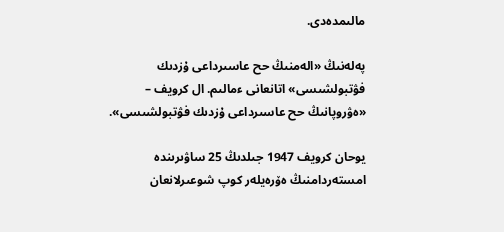مالىمدەدى.

پەلەنىڭ «الەمنىڭ حح عاسىرداعى ۇزدىك فۋتبولشىسى» اتانعانى ءمالىم. ال كرويف – «ەۋروپانىڭ حح عاسىرداعى ۇزدىك فۋتبولشىسى».

يوحان كرويف 1947 جىلدىڭ 25 ساۋىرىندە امستەردامنىڭ ەۆرەيلەر كوپ شوعىرلانعان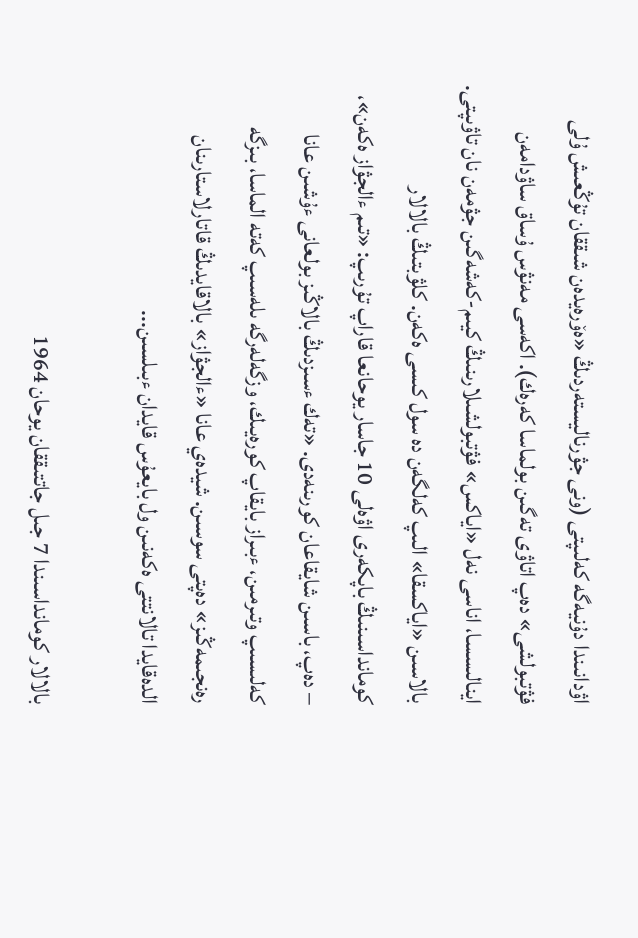اۋدانىندا دۇنيەگە كەلىپتى (ونى جۋرناليستەردىڭ «ەۆرەيدەن شىققان تۇڭعىش ۇلى فۋتبولشى» دەپ اتاۋى تەگىن بولماسا كەرەك). اكەسى مەنۋس ۇساق ساۋدامەن اينالىسسا، اناسى نەل «اياكس» فۋتبولشىلارىنىڭ كيىم-كەشەگىن جۋمەن نان تاۋىپتى. بالاسىن «اياكسقا» الىپ كەلگەن دە سول كىسى ەكەن. كلۋبتىڭ بالالار كومانداسىنىڭ باپكەرى اۋەلى 10 جاسار يوحانعا قاراپ تۇرىپ: «تىم ءالجۋاز ەكەن»، – دەپ، باسىن شايقاعان كورىنەدى. «تەك ءسىزدىڭ بالاڭىز بولعانى ءۇشىن عانا كەلىسىپ وتىرمىن، ءبىراز بايقاپ كورەيىك، وزگەلەرگە ىلەسىپ كەتە الماسا، بىزگە رەنجىمەڭىز» دەپتى سوسىن. شيدەي عانا «ءالجۋاز» بالاقايدىڭ قاتارلاستارىنان الدەقايدا تالانتتى ەكەنىن ول بايعۇس قايدان ءبىلسىن...

بالالار كومانداسىندا 7 جىل جاتتىققان يوحان 1964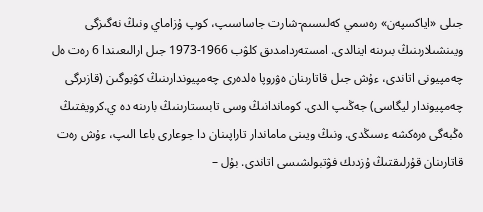جىلى «اياكسپەن» رەسمي كەلىسىم-شارت جاساسىپ، كوپ ۇزاماي ونىڭ نەگىزگى ويىنشىلارىنىڭ بىرىنە اينالدى. امستەردامدىق كلۋب 1966-1973 جىل ارالىعىندا 6 رەت ەل چەمپيونى اتاندى، ءۇش جىل قاتارىنان ەۋروپا ەلدەرى چەمپيوندارىنىڭ كۋبوگىن (قازىرگى چەمپيوندار ليگاسى) جەڭىپ الدى. كوماندانىڭ وسى تابىستارىنىڭ بارىنە دە ي.كرويفتىڭ ەڭبەگى ەرەكشە ءسىڭدى. ونىڭ ويىنى ماماندار تاراپىنان دا جوعارى باعا الىپ، ءۇش رەت قاتارىنان قۇرلىقتىڭ ۇزدىك فۋتبولشىسى اتاندى. بۇل –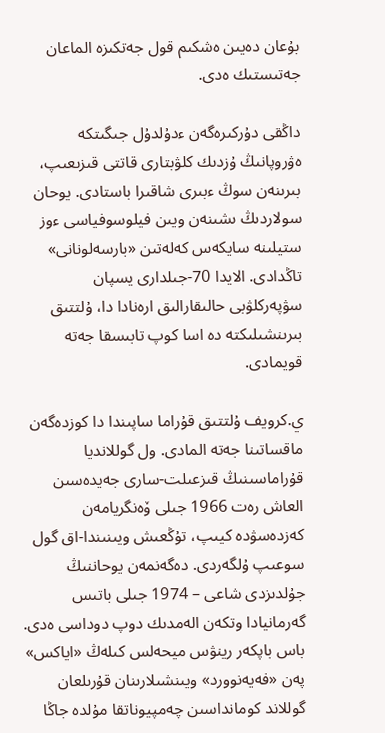بۇعان دەيىن ەشكىم قول جەتكىزە الماعان جەتىستىك ەدى.

داڭقى دۇركىرەگەن ءدۇلدۇل جىگىتكە ەۋروپانىڭ ۇزدىك كلۋبتارى قاتتى قىزىعىپ، بىرىنەن سوڭ ءبىرى شاقىرا باستادى. يوحان سولاردىڭ ىشىنەن ويىن فيلوسوفياسى ءوز ستيلىنە سايكەس كەلەتىن «بارسەلونانى» تاڭدادى. الايدا 70-جىلدارى يسپان سۋپەركلۋبى حالىقارالىق ارەنادا دا، ۇلتتىق بىرىنشىلىكتە دە اسا كوپ تابىسقا جەتە قويمادى.

ي.كرويف ۇلتتىق قۇراما ساپىندا دا كوزدەگەن ماقساتىنا جەتە المادى. ول گوللانديا قۇراماسىنىڭ قىزعىلت-سارى جەيدەسىن العاش رەت 1966 جىلى ۆەنگريامەن كەزدەسۋدە كيىپ، تۇڭعىش ويىنىندا-اق گول سوعىپ ۇلگەردى. دەگەنمەن يوحاننىڭ جۇلدىزدى شاعى – 1974 جىلى باتىس گەرمانيادا وتكەن الەمدىك دوپ دوداسى ەدى. باس باپكەر رينۋس ميحەلس كىلەڭ «اياكس» پەن «فەيەنوورد» ويىنشىلارىنان قۇرىلعان گوللاند كومانداسىن چەمپيوناتقا مۇلدە جاڭا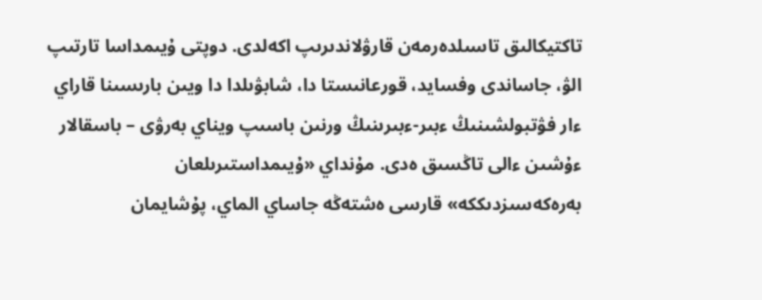تاكتيكالىق تاسىلدەرمەن قارۋلاندىرىپ اكەلدى. دوپتى ۇيىمداسا تارتىپ الۋ، جاساندى وفسايد، قورعانىستا دا، شابۋىلدا دا ويىن بارىسىنا قاراي ءار فۋتبولشىنىڭ ءبىر-ءبىرىنىڭ ورنىن باسىپ ويناي بەرۋى – باسقالار ءۇشىن ءالى تاڭسىق ەدى. مۇنداي «ۇيىمداستىرىلعان بەرەكەسىزدىككە» قارسى ەشتەڭە جاساي الماي، پۇشايمان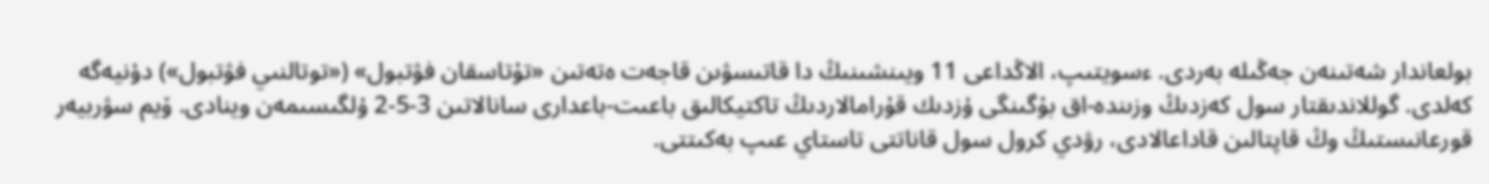بولعاندار شەتىنەن جەڭىلە بەردى. ءسويتىپ، الاڭداعى 11 ويىنشىنىڭ دا قاتىسۋىن قاجەت ەتەتىن «تۇتاسقان فۋتبول» («توتالنىي فۋتبول») دۇنيەگە كەلدى. گوللاندىقتار سول كەزدىڭ وزىندە-اق بۇگىنگى ۇزدىك قۇرامالاردىڭ تاكتيكالىق باعىت-باعدارى سانالاتىن 3-5-2 ۇلگىسىمەن وينادى. ۆيم سۋربيەر قورعانىستىڭ وڭ قاپتالىن قاداعالادى، رۋدي كرول سول قاناتتى تاستاي عىپ بەكىتتى.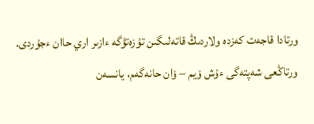ورتادا قاجەت كەزدە ولاردىڭ قاتەلىگىن تۇزەتۋگە ءازىر اري حاان ءجۇردى. ورتاڭعى شەپتەگى ءۇش ۆيم – ۆان حانەگەم، يانسەن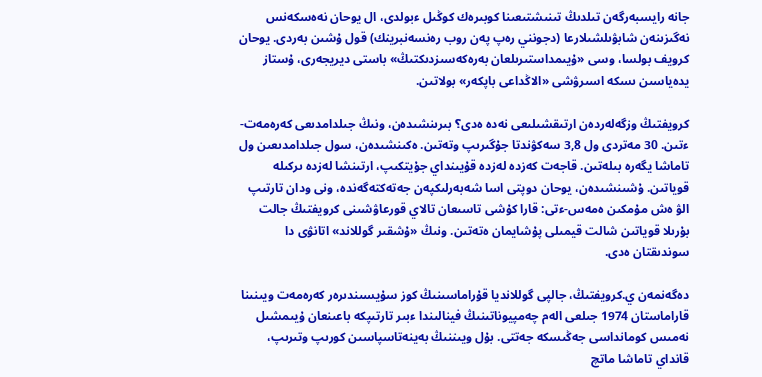جانە رايسبەرگەن تىلدىڭ تىنىشتىعىنا كوبىرەك كوڭىل ءبولدى، ال يوحان نەەسكەنس نەگىزىنەن شابۋىلشىلارعا (دجونني رەپ پەن روب رەنسەنبرينك) قول ۇشىن بەردى. يوحان كرويف بولسا، وسى «ۇيىمداستىرىلعان بەرەكەسىزدىكتىڭ» باستى ديريجەرى، ۇستاز يدەياسىن ىسكە اسىرۋشى «الاڭداعى باپكەر» بولاتىن.

كرويفتىڭ وزگەلەردەن ارتىقشىلىعى نەدە ەدى؟ بىرىنشىدەن، ونىڭ جىلدامدىعى كەرەمەت-ءتىن. 30 مەتردى ول 3,8 سەكۋندتا جۇگىرىپ وتەتىن. ەكىنشىدەن، سول جىلدامدىعىن ول تاماشا يگەرە بىلەتىن. قاجەت كەزدە لەزدە قۇيىنداي جۇيتكىپ، ارتىنشا لەزدە ىركىلە قوياتىن. ۇشىنشىدەن، يوحان دوپتى اسا شەبەرلىكپەن جەتەكتەگەندە، ونى ودان تارتىپ الۋ ەش مۇمكىن ەمەس-ءتى: قارا كۇشى تاسىعان تالاي قورعاۋشىنى كرويفتىڭ جالت بۇرىلا قوياتىن شالت قيمىلى پۇشايمان ەتەتىن. ونىڭ «ۇشقىر گوللاند» اتانۋى دا سوندىقتان ەدى.

دەگەنمەن ي.كرويفتىڭ، جالپى گوللانديا قۇراماسىنىڭ كوز سۇيسىندىرەر كەرەمەت ويىنىنا قاراماستان 1974 جىلعى الەم چەمپيوناتىنىڭ فينالىندا ءبىر تارتىپكە باعىنعان ۇيىمشىل نەمىس كومانداسى جەڭىسكە جەتتى. بۇل ويىننىڭ بەينەتاسپاسىن كورىپ وتىرىپ، قانداي تاماشا ماتچ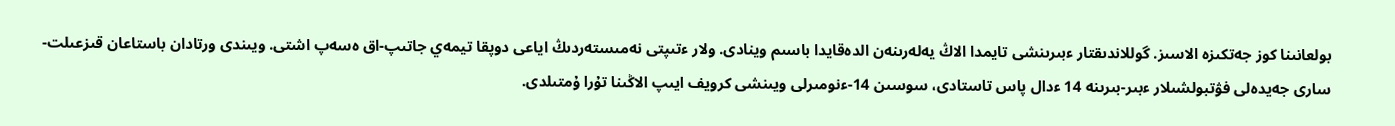بولعانىنا كوز جەتكىزە الاسىز. گوللاندىقتار ءبىرىنشى تايمدا الاڭ يەلەرىنەن الدەقايدا باسىم وينادى. ولار ءتىپتى نەمىستەردىڭ اياعى دوپقا تيمەي جاتىپ-اق ەسەپ اشتى. ويىندى ورتادان باستاعان قىزعىلت-سارى جەيدەلى فۋتبولشىلار ءبىر-بىرىنە 14 ءدال پاس تاستادى، سوسىن 14-ءنومىرلى ويىنشى كرويف ايىپ الاڭىنا تۇرا ۇمتىلدى.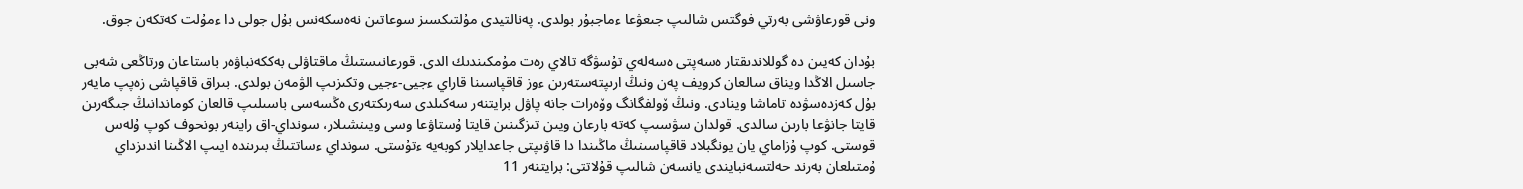ونى قورعاۋشى بەرتي فوگتس شالىپ جىعۋعا ءماجبۇر بولدى. پەنالتيدى مۇلتىكسىز سوعاتىن نەەسكەنس بۇل جولى دا ءمۇلت كەتكەن جوق.

بۇدان كەيىن دە گوللاندىقتار ەسەپتى ەسەلەي تۇسۋگە تالاي رەت مۇمكىندىك الدى. قورعانىستىڭ ماقتاۋلى بەككەنباۋەر باستاعان ورتاڭعى شەبى جاسىل الاڭدا ويناق سالعان كرويف پەن ونىڭ ارىپتەستەرىن ءوز قاقپاسىنا قاراي ءجيى-ءجيى وتكىزىپ الۋمەن بولدى. بىراق قاقپاشى زەپپ مايەر بۇل كەزدەسۋدە تاماشا وينادى. ونىڭ ۆولفگانگ وۆەرات جانە پاۋل برايتنەر سەكىلدى سەرىكتەرى ەڭسەسى باسىلىپ قالعان كوماندانىڭ جىگەرىن قايتا جانۋعا بارىن سالدى. قولدان سۋسىپ كەتە بارعان ويىن تىزگىنىن قايتا ۇستاۋعا وسى ويىنشىلار، سونداي-اق راينەر بونحوف كوپ ۇلەس قوستى. كوپ ۇزاماي يان يونگبلاد قاقپاسىنىڭ ماڭىندا دا قاۋىپتى جاعدايلار كوبەيە ءتۇستى. سونداي ءساتتىڭ بىرىندە ايىپ الاڭىنا اندىزداي ۇمتىلعان بەرند حەلتسەنبايندى يانسەن شالىپ قۇلاتتى: برايتنەر 11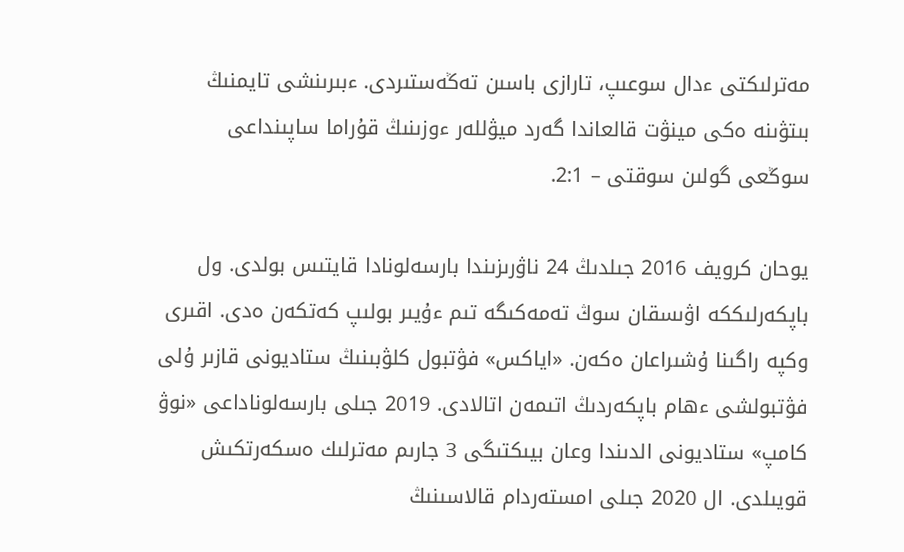مەترلىكتى ءدال سوعىپ، تارازى باسىن تەڭەستىردى. ءبىرىنشى تايمنىڭ بىتۋىنە ەكى مينۋت قالعاندا گەرد ميۋللەر ءوزىنىڭ قۇراما ساپىنداعى سوڭعى گولىن سوقتى – 2:1.

يوحان كرويف 2016 جىلدىڭ 24 ناۋرىزىندا بارسەلونادا قايتىس بولدى. ول باپكەرلىككە اۋىسقان سوڭ تەمەكىگە تىم ءۇيىر بولىپ كەتكەن ەدى. اقىرى وكپە راگىنا ۇشىراعان ەكەن. «اياكس» فۋتبول كلۋبىنىڭ ستاديونى قازىر ۇلى فۋتبولشى ءھام باپكەردىڭ اتىمەن اتالادى. 2019 جىلى بارسەلوناداعى «نوۋ كامپ» ستاديونى الدىندا وعان بيىكتىگى 3 جارىم مەترلىك ەسكەرتكىش قويىلدى. ال 2020 جىلى امستەردام قالاسىنىڭ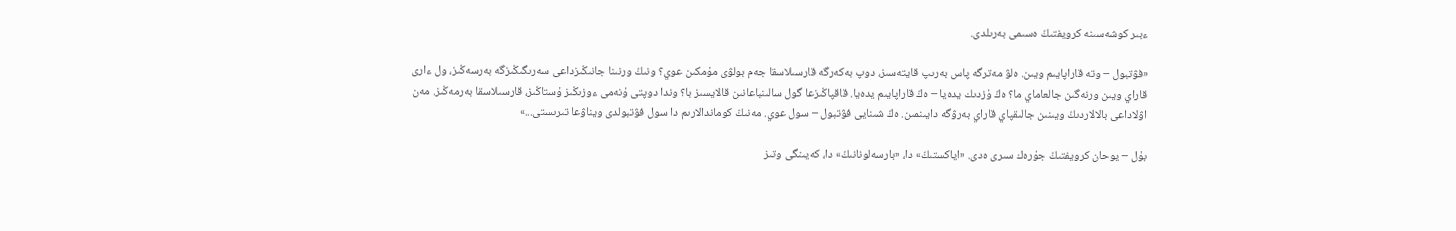ءبىر كوشەسىنە كرويفتىڭ ەسىمى بەرىلدى.

«فۋتبول – وتە قاراپايىم ويىن. ەلۋ مەترگە پاس بەرىپ قايتەسىز، دوپ بەكەرگە قارسىلاسقا جەم بولۋى مۇمكىن عوي؟ ونىڭ ورنىنا جانىڭىزداعى سەرىگىڭىزگە بەرسەڭىز، ول ءارى قاراي ويىن ورنەگىن جالعاماي ما؟ ەڭ ۇزدىك يدەيا – ەڭ قاراپايىم يدەيا. قاقپاڭىزعا گول سالىنباعانىن قالايسىز با؟ وندا دوپتى ۇنەمى ءوزىڭىز ۇستاڭىز، قارسىلاسقا بەرمەڭىز. مەن اۋلاداعى بالالاردىڭ ويىنىن جالىقپاي قاراي بەرۋگە دايىنمىن. ەڭ شىنايى فۋتبول – سول عوي. مەنىڭ كوماندالارىم دا سول فۋتبولدى ويناۋعا تىرىستى...»

بۇل – يوحان كرويفتىڭ جۇرەك سىرى ەدى. «اياكستىڭ» دا، «بارسەلونانىڭ» دا، كەيىنگى وتىز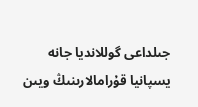جىلداعى گوللانديا جانە يسپانيا قۇرامالارىنىڭ ويىن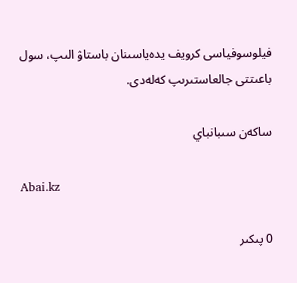فيلوسوفياسى كرويف يدەياسىنان باستاۋ الىپ، سول باعىتتى جالعاستىرىپ كەلەدى.

ساكەن سىبانباي

Abai.kz

0 پىكىر